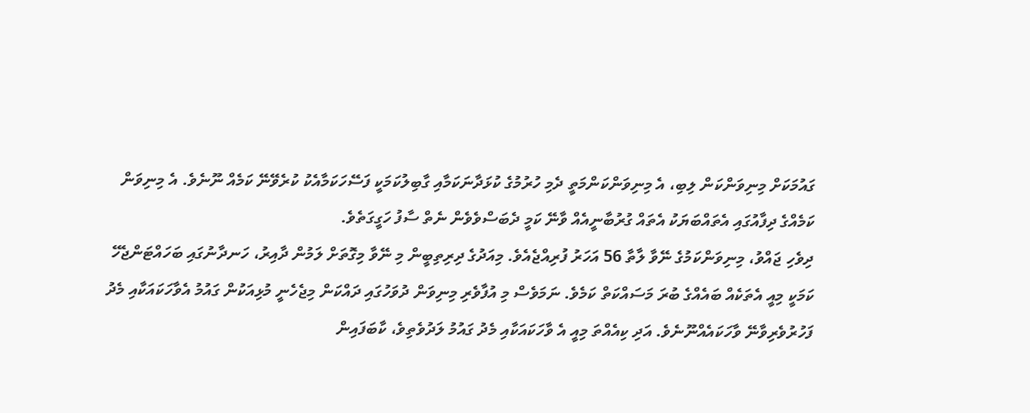ގައުމަކަށް މިނިވަންކަން ލިބި، އެ މިނިވަންކަންމަތީ ދެމި ހުރުމުގެ ކުޅަދާނަކަމާއި ގާބިލުކަމަކީ ފަސޭހަކަމާއެކު ކުރެވޭނޭ ކަމެއް ނޫނެވެ. އެ މިނިވަން ކަމެއްގެ ދިފާއުގައި އެތައްބަޔަކު އެތައް ގުރުބާނީއެއް ވާނޭ ކަމީ ދެބަސްވެވެން ނެތް ސާފު ހަގީގަތެވެ.
ދިވެހި ޖައްވު، މިނިވަންކަމުގެ ނޭވާ ލާތާ 56 އަހަރު ފުރިއްޖެއެވެ. މިއަދުގެ ދިރިތިބީން މި ނޭވާ މިގޮތަށް ލަމުން ދާއިރު، ހަނދާނުގައި ބަހައްޓަންޖެހޭ ކަމަކީ މިއީ އެތަކެއް ބައެއްގެ ބުރަ މަސައްކަތް ކަމެވެ. ނަމަވެސް މި އުފާވެރި މިނިވަން ދުވަހުގައި ދައްކަން މިޖެހެނީ މުޅިއަކުން ގައުމު އެވާހަކައަކާއި މެދު ފަހުރުވެރިވާނޭ ވާހަކައެއްނޫނެވެ. އަދި ކިއެއްތަ މިއީ އެ ވާހަކައަކާއި މެދު ގައުމު ލަދުވެތިވެ، ކާބަފައިން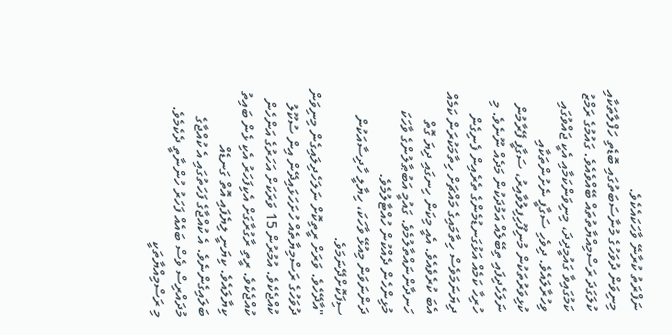ނަފްރަތު ކުރާނޭ ވާހަކައެކެވެ.
މިނިވަން ދުވަހުގެ މުނާސަބަތުގައި ބޮޑެތި ހަފްލާތަކާއި ކުލަގަދަ ރަސްމިއްޔާތުތައް ބޭއްވެއެވެ. ގައުމުގެ ރަމްޒު ކަމުގައިވާ ގައުމީދިދަ، މިނިވަންކަމާއި އެކީ ޖައްވުގައި ވިހުރާލައެވެ. ދިވެހި ސަގާފީ ނެށުންތަކާއި ކުޅިވަރުތަކުން މުނިފޫހިފިލުވާއިރު، ސަގާފީ ފޭރާމުން ނަލަހެދިފައި ތިބޭލެއް އަމުދަކުން މަދެއް ނޫނެވެ. މި ހުރިހާ ކަމެއް އަޅުގަނޑުމެންގެ ތެރެއިން ފެނިގެން ދިޔަނަމަވެސް ހިތާމައިގެ މައްޗަށް ހިތާމަކުރަން ކަމެއް އެބަ ކުރެވެއެވެ. އެއީ މިކަން ހިނގައި ދިޔަ ގޮތް ހަނދާންނައްތާލުމެވެ. ގައުމީ އަބުޠާލުންގެ ވާހަކަ މުޅިންހެން ދެއްކުން ހުއްޓާލުމެވެ.
ދަންނަވަން މިއުޅޭ ވާހަކަ، ހިޔާލީ ހާދިސާއަކުން ސިފަކޮށްދޭނަމަވެ.
"އާދޭހެވެ. ވަރަށް ރީތިކޮށް ނަލަހެދިލައިގެން މިނިވަން ދުވަހުގެ ރަސްމިޔާތެއް ހުށަހަޅައިދޭން އިން ސުކޫލު ކުއްޖެކެވެ. އުމުރުން 15 ވަރަކަށް އަހަރުގެ އަންހެން ކުއްޖެކެވެ. ރީތި ރާގުރާގަށް އެކިފަހަރު އެކި ޅެން ބައިތު ކިޔާލައެވެ. ކިޔަނީ ލިޔެފައި އޮތް ގަނޑެއް ބަލައިގެންނެވެ. އެ ކުއްޖާގެ ފަހަތުގައި އެ ކުއްޖާގެ މުދައްރިސް ވެސް ބައެއް ފަހަރު ހުންނާތީ ދެކެމެވެ.
މި ރަސްމިއްޔާތަކީ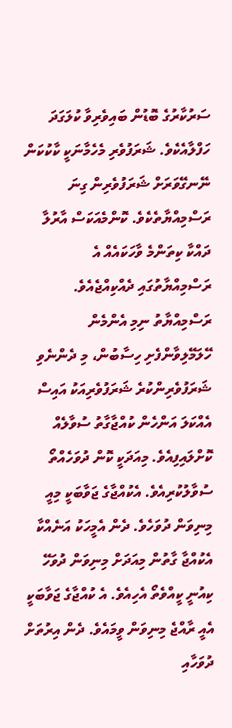ސަރުކާރުގެ ބޮޑުން ބައިވެރިވާ ކުލަގަދަ ހަފްލާއެކެވެ. ޝަރަފުވެރި މެހެމާނަކީ ކާކުކަން ނޭނގޭވަރަށް ޝަރަފުވެރިން ގިނަ ރަސްމިއްޔާތެކެވެ. ކޮންމެއަކަސް އާރުލާ ދައްކާ ކިތަންމެ ވާހަކައެއް އެ ރަސްމިއްޔާތުގައި ދެއްކިއްޖެއެވެ.
ރަސްމިއްޔާތު ނިމި އެންމެން ހޭލަމޭލިވާންފެށި ހިސާބުން، މި ދެންނެވި ޝަރަފުވެރިންކުރެ ޝަރަފުވެރިއަކު އައިސް އެއްކަލަ އަންހެން ކުއްޖާގާތު ސުވާލެއް ކޮށްލައިފިއެވެ. މިއަދަކީ ކޮން ދުވަހެއްތޯ ސުވާލުކުރިއެވެ. އެކުއްޖާގެ ޖަވާބަކީ މިއީ މިނިވަން ދުވަހެވެ. ދެން އެމީހަކު އަނެއްކާ އެކުއްޖާ ގާތުން މިއަދަށް މިނިވަން ދުވަހޭ ކިއުނީ ކީއްވެތޯ އެހިއެވެ. އެ ކުއްޖާގެ ޖަވާބަކީ އެއީ ރާއްޖެ މިނިވަން ވީމައެވެ. ދެން އިރުތަށް ދުވަހާއި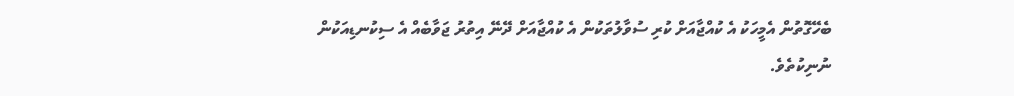ބެހޭގޮތުން އެމީހަކު އެ ކުއްޖާއަށް ކުރި ސުވާލުތަކުން އެ ކުއްޖާއަށް ދޭނޭ އިތުރު ޖަވާބެއް އެ ސިކުނޑިއަކުން ނުނިކުތެވެ.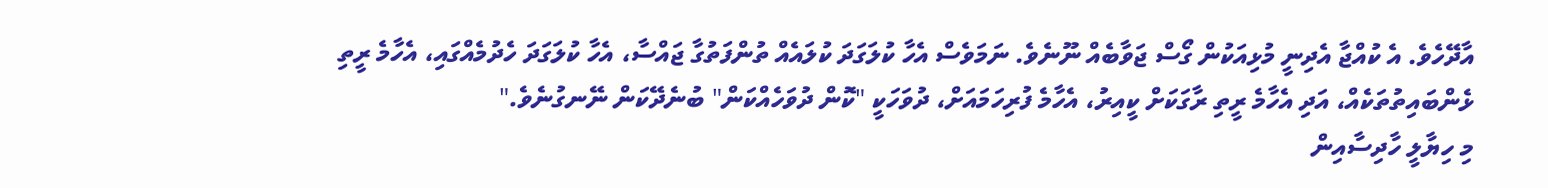އާދޭހެވެ. އެ ކުއްޖާ އެދިނީ މުޅިއަކުން ގޯސް ޖަވާބެއް ނޫނެވެ. ނަމަވެސް އެހާ ކުލަގަދަ ކުލައެއް ތުންފަތުގާ ޖައްސާ، އެހާ ކުލަގަދަ ހެދުމެއްގައި، އެހާމެ ރީތި ޅެންބައިތުތަކެއް، އަދި އެހާމެ ރީތި ރާގަކަށް ކީއިރު، އެހާމެ ފުރިހަމައަށް، ދުވަހަކީ "ކޮން ދުވަހެއްކަން" ބުނެދޭކަން ނޭނގުނެވެ."
މި ހިޔާލީ ހާދިސާއިން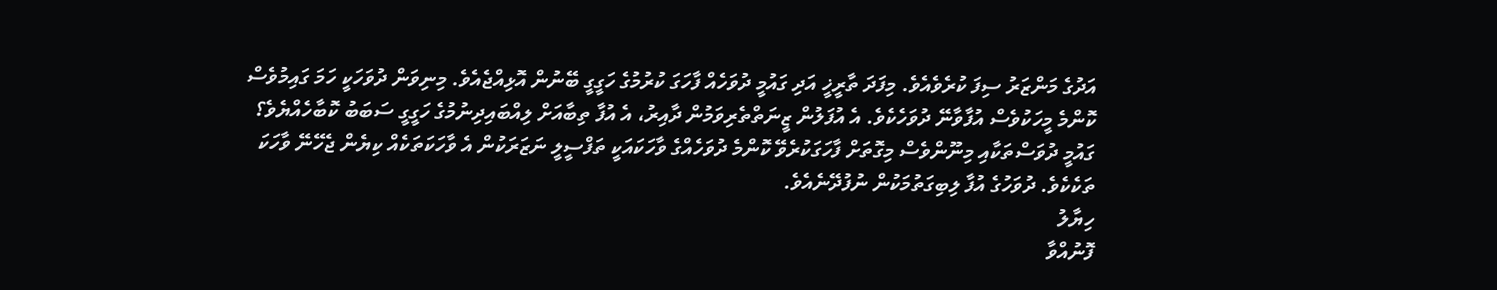އަދުގެ މަންޒަރު ސިފަ ކުރެވެއެވެ. މިފަދަ ތާރީޚީ އަދި ގައުމީ ދުވަހެއް ފާހަގަ ކުރުމުގެ ހަގީގީ ބޭނުން އޮޅިއްޖެއެވެ. މިނިވަން ދުވަހަކީ ހަމަ ގައިމުވެސް ކޮންމެ މީހަކުވެސް އުފާވާނޭ ދުވަހެކެވެ. އެ އުފަލުން ޒީނަތްތެރިވަމުން ދާއިރު، އެ އުފާ ތިބާއަށް ލިއްބައިދިނުމުގެ ހަގީގީ ސަބަބު ކޮބާހެއްޔެވެ؟
ގައުމީ ދުވަސްތަކާއި މިނޫންވެސް މިގޮތަށް ފާހަގަކުރެވޭ ކޮންމެ ދުވަހެއްގެ ވާހަކައަކީ ތަފްސީލީ ނަޒަރަކުން އެ ވާހަކަތަކެއް ކިޔެން ޖެހޭނޭ ވާހަކަ ތަކެކެވެ. ދުވަހުގެ އުފާ ލިބިގަތުމަކުން ނުފުދޭނެއެވެ.
ހިޔާލު
ފޮނުއްވާ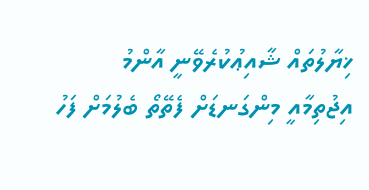ޚިޔާލުތައް ޝާއިޢުކުރެވޭނީ އާންމު އިޖުތިމާއީ މިންގަނޑަށް ފެތޭތޯ ބެލުމަށް ފަހު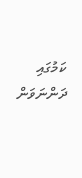ކަމުގައި ދަންނަވަން